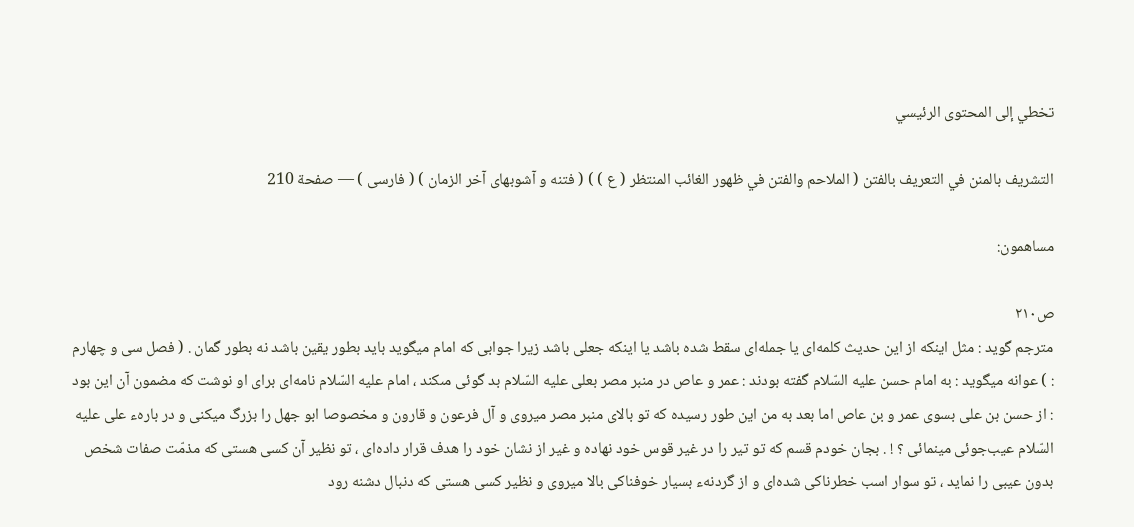تخطي إلى المحتوى الرئيسي

التشريف بالمنن في التعريف بالفتن ( الملاحم والفتن في ظهور الغائب المنتظر ( ع ) ) ( فتنه و آشوبهاى آخر الزمان ) ( فارسى ) — صفحة 210

مساهمون:

ص٢١٠
مترجم گويد : مثل اينكه از اين حديث كلمه‌اى يا جمله‌اى سقط شده باشد يا اينكه جعلى باشد زيرا جوابى كه امام ميگويد بايد بطور يقين باشد نه بطور گمان . ( فصل سى و چهارم : ) عوانه ميگويد : به امام حسن عليه السّلام گفته بودند : عمر و عاص در منبر مصر بعلى عليه السّلام بد گوئى مىكند ، امام عليه السّلام نامه‌اى براى او نوشت كه مضمون آن اين بود : از حسن بن على بسوى عمر و بن عاص اما بعد به من اين طور رسيده كه تو بالاى منبر مصر ميروى و آل فرعون و قارون و مخصوصا ابو جهل را بزرگ ميكنى و در بارهء على عليه السّلام عيب‌جوئى مينمائى ؟ ! . بجان خودم قسم كه تو تير را در غير قوس خود نهاده و غير از نشان خود را هدف قرار داده‌اى ، تو نظير آن كسى هستى كه مذمّت صفات شخص بدون عيبى را نمايد ، تو سوار اسب خطرناكى شده‌اى و از گردنهء بسيار خوفناكى بالا ميروى و نظير كسى هستى كه دنبال دشنه رود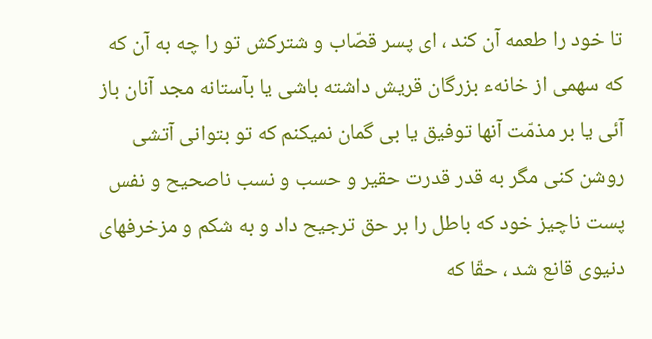تا خود را طعمه آن كند ، اى پسر قصّاب و شتركش تو را چه به آن كه كه سهمى از خانهء بزرگان قريش داشته باشى يا بآستانه مجد آنان باز آئى يا بر مذمّت آنها توفيق يا بى گمان نميكنم كه تو بتوانى آتشى روشن كنى مگر به قدر قدرت حقير و حسب و نسب ناصحيح و نفس پست ناچيز خود كه باطل را بر حق ترجيح داد و به شكم و مزخرفهاى دنيوى قانع شد ، حقّا كه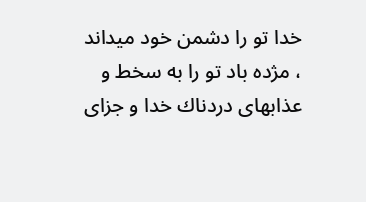خدا تو را دشمن خود ميداند ، مژده باد تو را به سخط و عذابهاى دردناك خدا و جزاى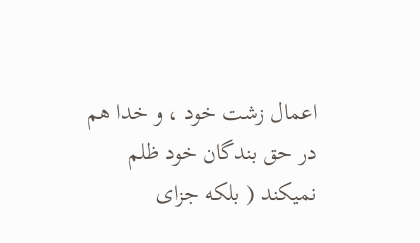اعمال زشت خود ، و خدا هم در حق بندگان خود ظلم نميكند ( بلكه جزاى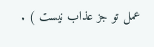عمل تو جز عذاب نيست ) .